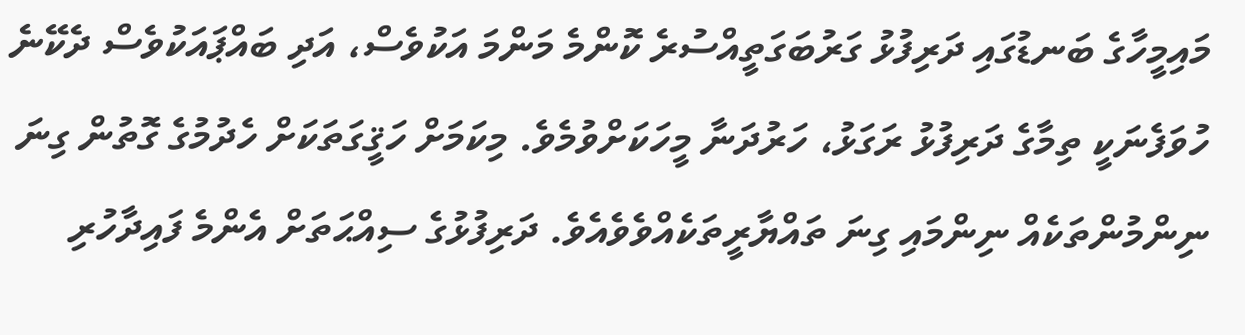މައިމީހާގެ ބަނޑުގައި ދަރިފުޅު ގަރުބަގަތީއްސުރެ ކޮންމެ މަންމަ އަކުވެސް، އަދި ބައްޕައަކުވެސް ދެކޭނެ ހުވަފެނަކީ ތިމާގެ ދަރިފުޅު ރަގަޅު، ހަރުދަނާ މީހަކަށްވުމެވެ. މިކަމަށް ހަޤީގަތަކަށް ހެދުމުގެ ގޮތުން ގިނަ ނިންމުންތަކެއް ނިންމައި ގިނަ ތައްޔާރީތަކެއްވެވެއެވެ. ދަރިފުޅުގެ ސިއްޙަތަށް އެންމެ ފައިދާހުރި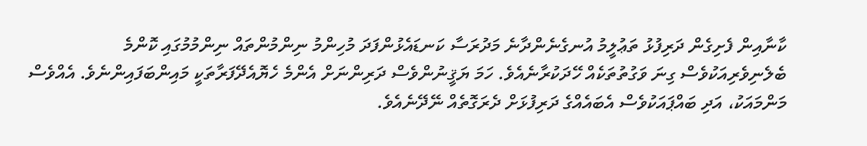ކާނާއިން ފެށިގެން ދަރިފުޅު ތަޢުލީމު އުނގެނެންދާނެ މަދުރަސާ ކަނޑައެޅުންފަދަ މުހިންމު ނިންމުންތައް ނިންމުމުގައި ކޮންމެ ބެލެނިވެރިއަކުވެސް ގިނަ ވަގުތުތަކެއް ހޭދަކުރާނެއެވެ. ހަމަ ޔަޤީނުންވެސް ދަރިންނަށް އެންމެ ހެޔޮއެދޭފަރާތަކީ މައިންބަފައިންނެވެ. އެއްވެސް މަންމައަކު، އަދި ބައްޕައަކުވެސް އެބައެއްގެ ދަރިފުޅަށް ދެރަގޮތެއް ނޭދޭނެއެވެ.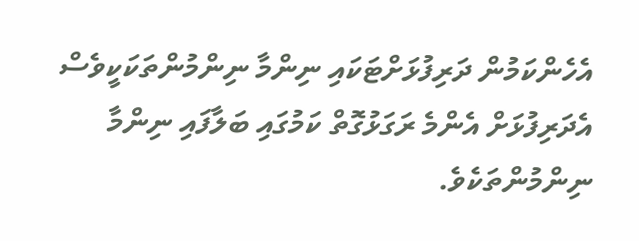އެހެންކަމުން ދަރިފުޅަށްޓަކައި ނިންމާ ނިންމުންތަކަކީވެސް އެދަރިފުޅަށް އެންމެ ރަގަޅުގޮތް ކަމުގައި ބަލާފައި ނިންމާ ނިންމުންތަކެވެ.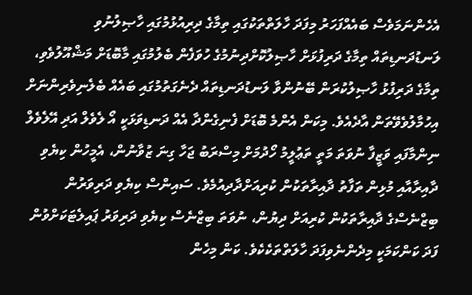އެހެންނަމަވެސް ބައެއްފަހަރު މިފަދަ ހާލަތްތަކުގައި ތިމާގެ ދިރިއުޅުމުގައި ހާޞިލުނުވި ލަނޑުދަނޑިތައް ތިމާގެ ދަރިފުޅަށް ހާޞިލުކޮށްދިނުމުގެ ހުވަފެން ބެލުމުގައި މާބޮޑަށް މަޝްއޫލުވެވި، ތިމާގެ ދަރިފުޅު ހާޞިލުކުރަން ބޭނުންވާ ލަނޑުދަނޑިތައް ދެނެގަތުމުގައި ބައެއް ބެލެނިވެރިންނަށް އިހުމާލުވެވޭތަން އާދެއެވެ. މިކަން އެންމެ ބޮޑަށް ފެނިގެންދާ އެއް ދަނޑިވަޅަކީ އޯ ލެވެލް އަދި އޭލެވެލް ނިންމާފައި ވަޒީފާ ނުވަތަ މަތީ ތަޢުލީމު ހޯދުމަށް މިސްރަބު ޖަހާ ގިނަ ޒުވާނުން، އެމީހުން ކިޔެވި ދާއިރާއާއި މުޅިން ތަފާތު ދާއިރާތަކުން ކުރިއަށްދާދިއުމެވެ. ސައިންސް ކިޔެވި ދަރިވަރުން ބިޒްނެސްގެ ދާއިރާތަކުން ކުރިއަށް ދިޔުން، ނުވަތަ ބިޒްނެސް ކިޔެވި ދަރިވަރު ޕައިލެޓަކަށްވުން ފަދަ ކަންކަމަކީ މިދެންނެވިފަދަ ހާލަތްތަކެކެވެ. ކަން މިހެން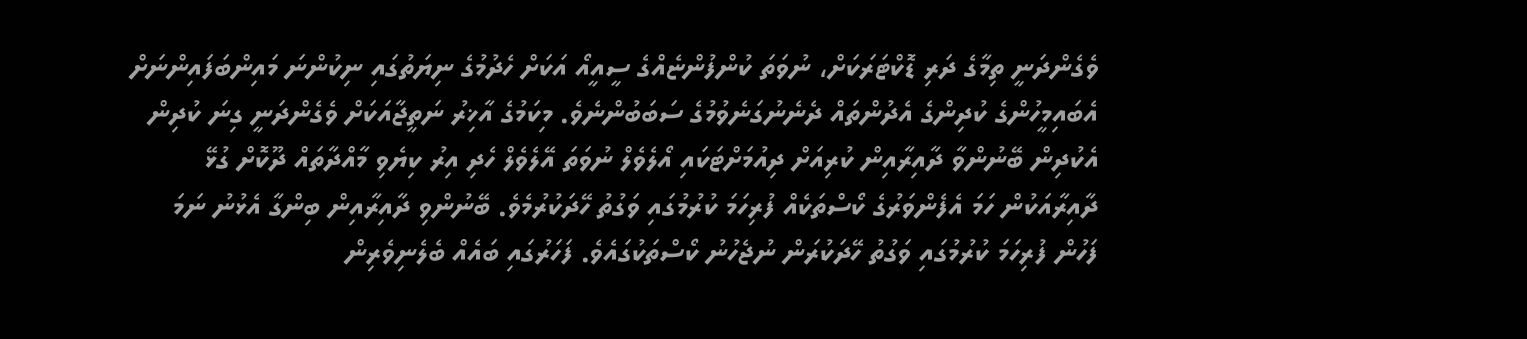ވެގެންދަނީ ތިމާގެ ދަރި ޑޮކްޓަރަކަށް، ނުވަތަ ކުންފުންޏެއްގެ ސީއީއޯ އަކަށް ހެދުމުގެ ނިޔަތުގައި ނިކުންނަ މައިންބަފައިންނަށް އެބައިމީހުންގެ ކުދިންގެ އެދުންތައް ދެނެނުގަނެވުމުގެ ސަބަބުންނެވެ. މިކަމުގެ އާޚިރު ނަތީޖާއަކަށް ވެގެންދަނީ ގިނަ ކުދިން އެކުދިން ބޭނުންވާ ދާއިރާއިން ކުރިއަށް ދިއުމަށްޓަކައި އޯލެވެލް ނުވަތަ އޭލެވެލް ހެދި އިރު ކިޔެވި މާއްދާތައް ދޫކޮށް ގުޅޭ ދާއިރާއަކުން ހަމަ އެފެންވަރުގެ ކޯސްތަކެއް ފުރިހަމަ ކުރުމުގައި ވަގުތު ހޭދަކުރުމެވެ. ބޭނުންވި ދާއިރާއިން ބިންގާ އެޅުނު ނަމަ ފަހުން ފުރިހަމަ ކުރުމުގައި ވަގުތު ހޭދަކުރަން ނުޖެހުނު ކޯސްތަކުގައެވެ. ފަހަރުގައި ބައެއް ބެލެނިވެރިން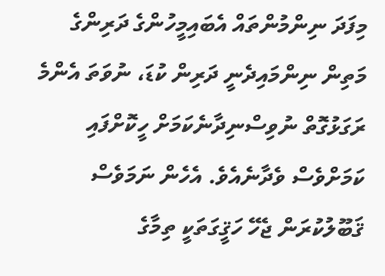މިފަދަ ނިންމުންތައް އެބައިމީހުންގެ ދަރިންގެ މަތިން ނިންމައިދެނީ ދަރިން ކުޑަ، ނުވަތަ އެންމެ ރަގަޅުގޮތް ނުވިސްނިދާނެކަމަށް ހީކޮށްފައި ކަމަށްވެސް ވެދާނެއެވެ. އެހެން ނަމަވެސް ޤަބޫލުކުރަން ޖެހޭ ހަޤީގަތަކީ ތިމާގެ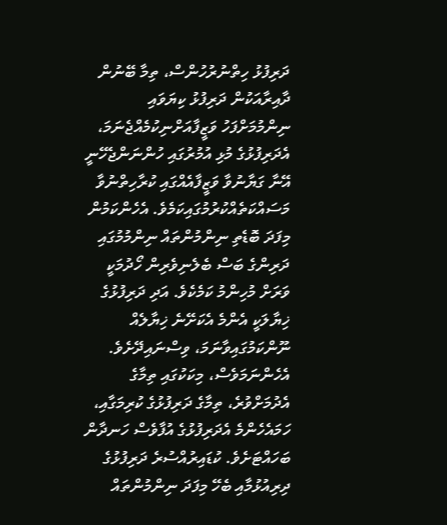ދަރިފުޅު ހިތްނުރުހުންސް، ތިމާ ބޭނުން ދާއިރާއަކުން ދަރިފުޅު ކިޔަވައި ނިންމުމަށްފަހު ވަޒީފާއަށްނިކުމެއްޖެނަމަ، އެދަރިފުޅުގެ މުޅި އުމުރުގައި ހުންނަންޖެހޭނީ އޭނާ ގަޔާނުވާ ވަޒީފާއެއްގައި ކުރާހިތްނުވާ މަސައްކަތެއްކުރުމުގައިކަމެވެ. އެހެންކަމުން މިފަދަ ބޮޑެތި ނިންމުންތައް ނިންމުމުގައި ދަރިންގެ ބަސް ބެލެނިވެރިން ހޯދުމަކީ ވަރަށް މުހިންމު ކަމެކެވެ. އަދި ދަރިފުޅުގެ ޚިޔާލަކީ އެންމެ އެކަށޭނެ ޚިޔާލެއް ނޫންކަމުގައިވާނަމަ، ވިސްނައިދޭށެވެ. އެހެންނަމަވެސް، މިކަކުގައި ތިމާގެ އެދުމަށްވުރެ، ތިމާގެ ދަރިފުޅުގެ ކުރިމަގާއި، ހަމައެހެންމެ އެދަރިފުޅުގެ އުފާވެސް ހަނދާން ބަހައްޓަށެވެ. ކުޑައިރުއްސުރެ ދަރިފުޅުގެ ދިރިއުޅުމާއި ބެހޭ މިފަދަ ނިންމުންތައް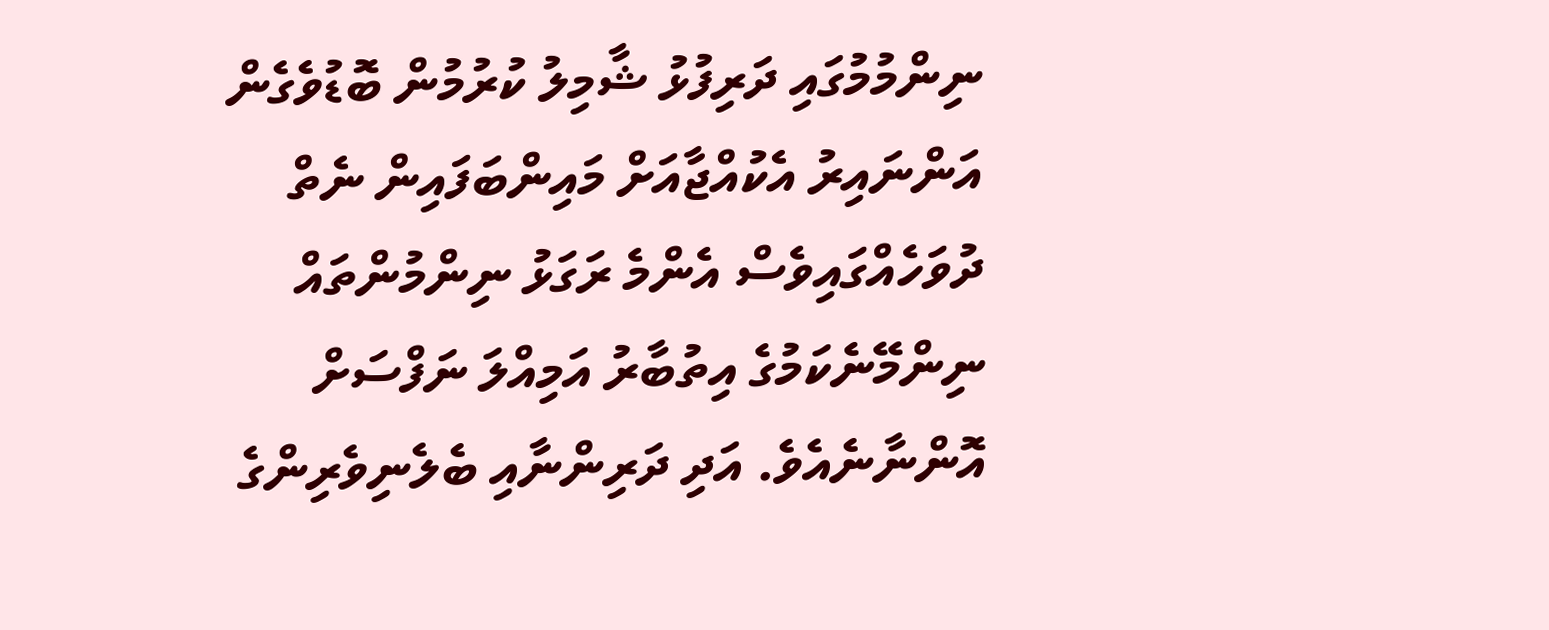ނިންމުމުގައި ދަރިފުޅު ޝާމިލު ކުރުމުން ބޮޑުވެގެން އަންނައިރު އެކުއްޖާއަށް މައިންބަފައިން ނެތް ދުވަހެއްގައިވެސް އެންމެ ރަގަޅު ނިންމުންތައް ނިންމޭނެކަމުގެ އިތުބާރު އަމިއްލަ ނަފްސަށް އޮންނާނެއެވެ. އަދި ދަރިންނާއި ބެލެނިވެރިންގެ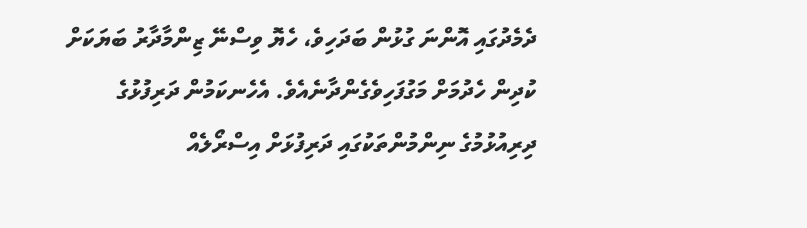ދެމެދުގައި އޮންނަ ގުޅުން ބަދަހިވެ، ހެޔޮ ވިސްނޭ ޒިންމާދާރު ބަޔަކަށް ކުދިން ހެދުމަށް މަގުފަހިވެގެންދާނެއެވެ. އެހެނކަމުން ދަރިފުޅުގެ ދިރިއުޅުމުގެ ނިންމުންތަކުގައި ދަރިފުޅަށް އިސްރޯލެއް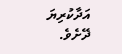އަދާކުރިޔަ ދޭށެވެ.